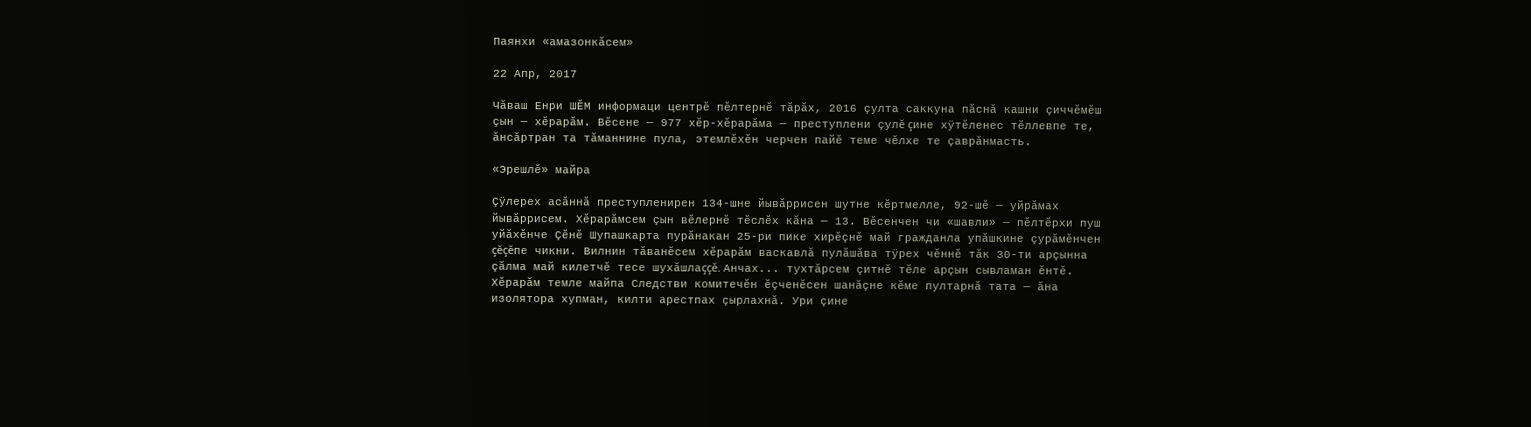Паянхи «амазонкăсем»

22 Апр, 2017

Чăваш Енри ШĔМ информаци центрĕ пĕлтернĕ тăрăх, 2016 çулта саккуна пăснă кашни çиччĕмĕш çын — хĕрарăм. Вĕсене — 977 хĕр-хĕрарăма — преступлени çулĕ çине хÿтĕленес тĕллевпе те, ăнсăртран та тăманнине пула, этемлĕхĕн черчен пайĕ теме чĕлхе те çаврăнмасть.

«Эрешлĕ» майра

Çÿлерех асăннă преступленирен 134-шне йывăррисен шутне кĕртмелле, 92-шĕ — уйрăмах йывăррисем. Хĕрарăмсем çын вĕлернĕ тĕслĕх кăна — 13. Вĕсенчен чи «шавли» — пĕлтĕрхи пуш уйăхĕнче Çĕнĕ Шупашкарта пурăнакан 25-ри пике хирĕçнĕ май гражданла упăшкине çурăмĕнчен çĕçĕпе чикни. Вилнин тăванĕсем хĕрарăм васкавлă пулăшăва тÿрех чĕннĕ тăк 30-ти арçынна çăлма май килетчĕ тесе шухăшлаççĕ. Анчах... тухтăрсем çитнĕ тĕле арçын сывламан ĕнтĕ. Хĕрарăм темле майпа Следстви комитечĕн ĕçченĕсен шанăçне кĕме пултарнă тата — ăна изолятора хупман, килти арестпах çырлахнă. Ури çине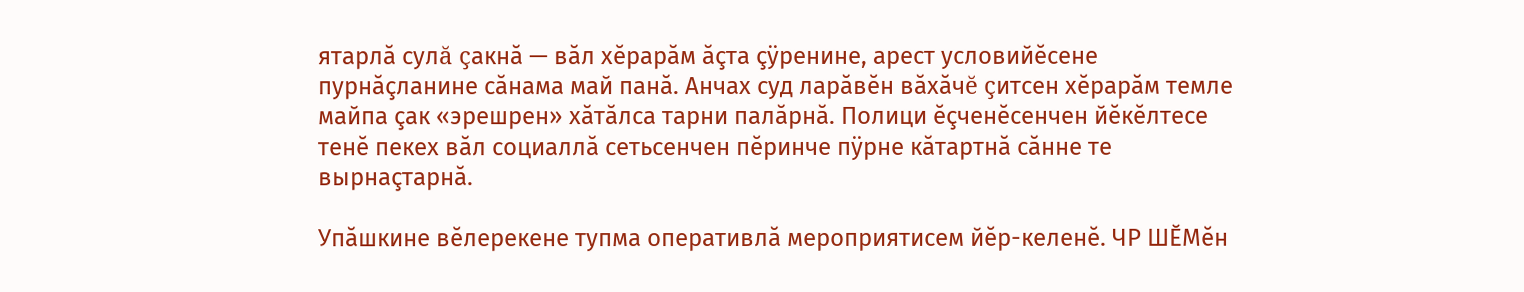ятарлă сулă çакнă — вăл хĕрарăм ăçта çÿренине, арест условийĕсене пурнăçланине сăнама май панă. Анчах суд ларăвĕн вăхăчĕ çитсен хĕрарăм темле майпа çак «эрешрен» хăтăлса тарни палăрнă. Полици ĕçченĕсенчен йĕкĕлтесе тенĕ пекех вăл социаллă сетьсенчен пĕринче пÿрне кăтартнă сăнне те вырнаçтарнă.

Упăшкине вĕлерекене тупма оперативлă мероприятисем йĕр-келенĕ. ЧР ШĔМĕн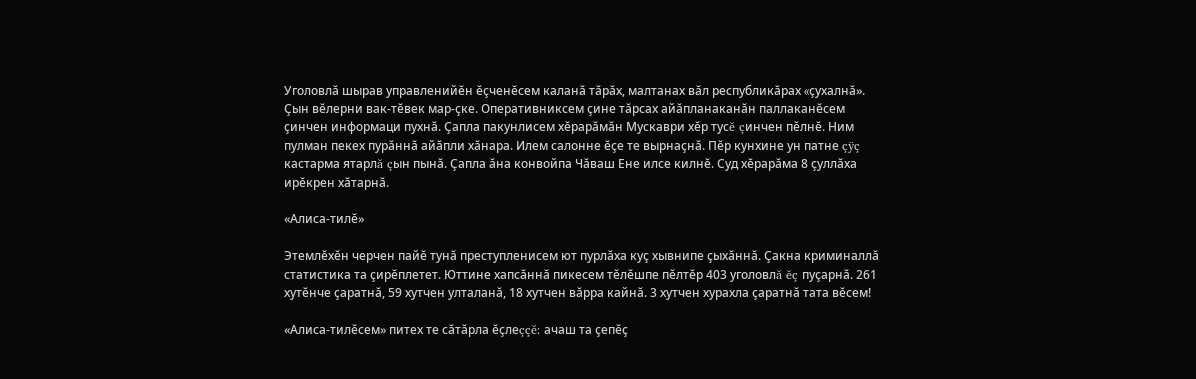Уголовлă шырав управленийĕн ĕçченĕсем каланă тăрăх, малтанах вăл республикăрах «çухалнă». Çын вĕлерни вак-тĕвек мар-çке. Оперативниксем çине тăрсах айăпланаканăн паллаканĕсем çинчен информаци пухнă. Çапла пакунлисем хĕрарăмăн Мускаври хĕр тусĕ çинчен пĕлнĕ. Ним пулман пекех пурăннă айăпли хăнара. Илем салонне ĕçе те вырнаçнă. Пĕр кунхине ун патне çÿç кастарма ятарлă çын пынă. Çапла ăна конвойпа Чăваш Ене илсе килнĕ. Суд хĕрарăма 8 çуллăха ирĕкрен хăтарнă.

«Алиса-тилĕ»

Этемлĕхĕн черчен пайĕ тунă преступленисем ют пурлăха куç хывнипе çыхăннă. Çакна криминаллă статистика та çирĕплетет. Юттине хапсăннă пикесем тĕлĕшпе пĕлтĕр 403 уголовлă ĕç пуçарнă. 261 хутĕнче çаратнă, 59 хутчен улталанă, 18 хутчен вăрра кайнă. 3 хутчен хурахла çаратнă тата вĕсем!

«Алиса-тилĕсем» питех те сăтăрла ĕçлеççĕ: ачаш та çепĕç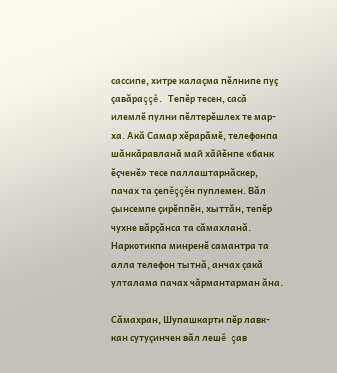сассипе, хитре калаçма пĕлнипе пуç çавăраççĕ. Тепĕр тесен, сасă илемлĕ пулни пĕлтерĕшлех те мар-ха. Акă Самар хĕрарăмĕ, телефонпа шăнкăравланă май хăйĕнпе «банк ĕçченĕ» тесе паллаштарнăскер, пачах та çепĕççĕн пуплемен. Вăл çынсемпе çирĕппĕн, хыттăн, тепĕр чухне вăрçăнса та сăмахланă. Наркотикпа минренĕ самантра та алла телефон тытнă, анчах çакă улталама пачах чăрмантарман ăна.

Сăмахран, Шупашкарти пĕр лавк-кан сутуçинчен вăл лешĕ çав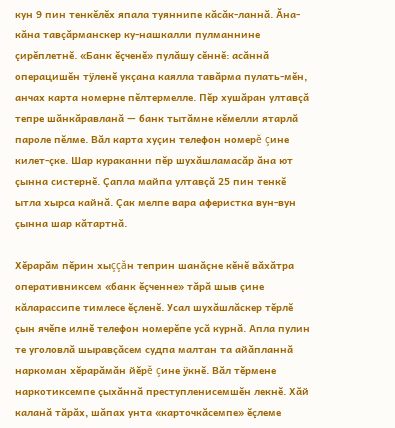кун 9 пин тенкĕлĕх япала туяннипе кăсăк-ланнă. Ăна-кăна тавçăрманскер ку-нашкалли пулманнине çирĕплетнĕ. «Банк ĕçченĕ» пулăшу сĕннĕ: асăннă операцишĕн тÿленĕ укçана каялла тавăрма пулать-мĕн, анчах карта номерне пĕлтермелле. Пĕр хушăран ултавçă тепре шăнкăравланă — банк тытăмне кĕмелли ятарлă пароле пĕлме. Вăл карта хуçин телефон номерĕ çине килет-çке. Шар кураканни пĕр шухăшламасăр ăна ют çынна систернĕ. Çапла майпа ултавçă 25 пин тенкĕ ытла хырса кайнă. Çак мелпе вара аферистка вун-вун çынна шар кăтартнă.

Хĕрарăм пĕрин хыççăн теприн шанăçне кĕнĕ вăхăтра оперативниксем «банк ĕçченне» тăрă шыв çине кăларассипе тимлесе ĕçленĕ. Усал шухăшлăскер тĕрлĕ çын ячĕпе илнĕ телефон номерĕпе усă курнă. Апла пулин те уголовлă шыравçăсем судпа малтан та айăпланнă наркоман хĕрарăмăн йĕрĕ çине ÿкнĕ. Вăл тĕрмене наркотиксемпе çыхăннă преступленисемшĕн лекнĕ. Хăй каланă тăрăх, шăпах унта «карточкăсемпе» ĕçлеме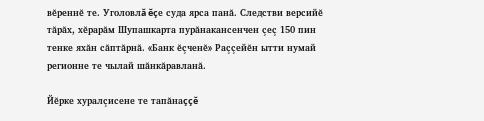вĕреннĕ те. Уголовлă ĕçе суда ярса панă. Следстви версийĕ тăрăх, хĕрарăм Шупашкарта пурăнакансенчен çеç 150 пин тенке яхăн сăптăрнă. «Банк ĕçченĕ» Раççейĕн ытти нумай регионне те чылай шăнкăравланă.

Йĕрке хуралçисене те тапăнаççĕ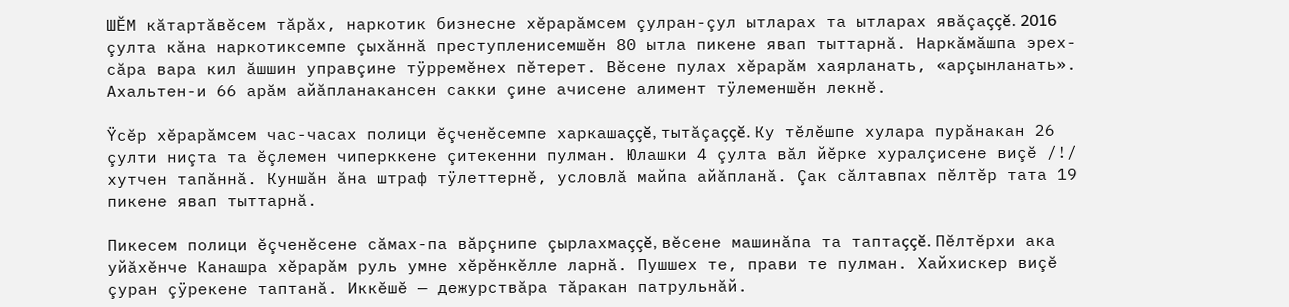ШĔМ кăтартăвĕсем тăрăх, наркотик бизнесне хĕрарăмсем çулран-çул ытларах та ытларах явăçаççĕ. 2016 çулта кăна наркотиксемпе çыхăннă преступленисемшĕн 80 ытла пикене явап тыттарнă. Наркăмăшпа эрех-сăра вара кил ăшшин управçине тÿрремĕнех пĕтерет. Вĕсене пулах хĕрарăм хаярланать, «арçынланать». Ахальтен-и 66 арăм айăпланакансен сакки çине ачисене алимент тÿлеменшĕн лекнĕ.

Ÿсĕр хĕрарăмсем час-часах полици ĕçченĕсемпе харкашаççĕ, тытăçаççĕ. Ку тĕлĕшпе хулара пурăнакан 26 çулти ниçта та ĕçлемен чиперккене çитекенни пулман. Юлашки 4 çулта вăл йĕрке хуралçисене виçĕ /!/ хутчен тапăннă. Куншăн ăна штраф тÿлеттернĕ, условлă майпа айăпланă. Çак сăлтавпах пĕлтĕр тата 19 пикене явап тыттарнă.

Пикесем полици ĕçченĕсене сăмах-па вăрçнипе çырлахмаççĕ, вĕсене машинăпа та таптаççĕ. Пĕлтĕрхи ака уйăхĕнче Канашра хĕрарăм руль умне хĕрĕнкĕлле ларнă. Пушшех те, прави те пулман. Хайхискер виçĕ çуран çÿрекене таптанă. Иккĕшĕ — дежурствăра тăракан патрульнăй.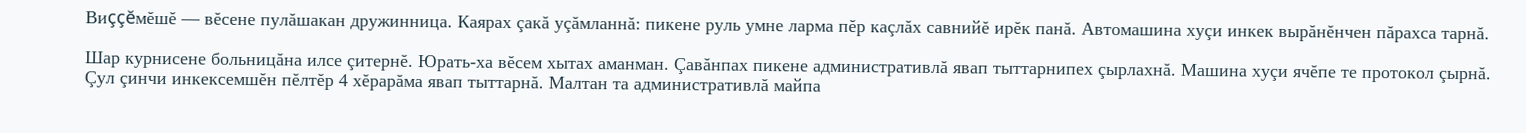Виççĕмĕшĕ — вĕсене пулăшакан дружинница. Каярах çакă уçăмланнă: пикене руль умне ларма пĕр каçлăх савнийĕ ирĕк панă. Автомашина хуçи инкек вырăнĕнчен пăрахса тарнă.

Шар курнисене больницăна илсе çитернĕ. Юрать-ха вĕсем хытах аманман. Çавăнпах пикене административлă явап тыттарнипех çырлахнă. Машина хуçи ячĕпе те протокол çырнă. Çул çинчи инкексемшĕн пĕлтĕр 4 хĕрарăма явап тыттарнă. Малтан та административлă майпа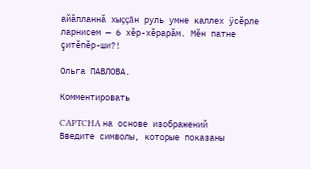айăпланнă хыççăн руль умне каллех ÿсĕрле ларнисем — 6 хĕр-хĕрарăм. Мĕн патне çитĕпĕр-ши?!

Ольга ПАВЛОВА.

Комментировать

CAPTCHA на основе изображений
Введите символы, которые показаны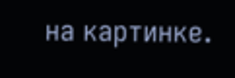на картинке.